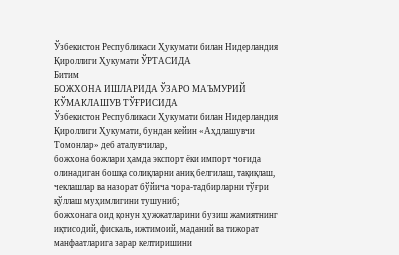Ўзбекистон Республикаси Ҳукумати билан Нидерландия Қироллиги Ҳукумати ЎРТАСИДА
Битим
БОЖХОНА ИШЛАРИДА ЎЗАРО МАЪМУРИЙ КЎМАКЛАШУВ ТЎҒРИСИДА
Ўзбекистон Республикаси Ҳукумати билан Нидерландия Қироллиги Ҳукумати, бундан кейин «Аҳдлашувчи Томонлар» деб аталувчилар,
божхона божлари ҳамда экспорт ёки импорт чоғида олинадиган бошқа солиқларни аниқ белгилаш, тақиқлаш, чеклашлар ва назорат бўйича чора-тадбирларни тўғри қўллаш муҳимлигини тушуниб;
божхонага оид қонун ҳужжатларини бузиш жамиятнинг иқтисодий, фискаль, ижтимоий, маданий ва тижорат манфаатларига зарар келтиришини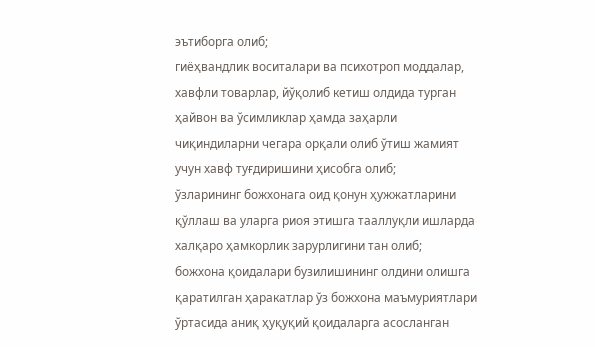эътиборга олиб;
гиёҳвандлик воситалари ва психотроп моддалар, хавфли товарлар, йўқолиб кетиш олдида турган ҳайвон ва ўсимликлар ҳамда заҳарли чиқиндиларни чегара орқали олиб ўтиш жамият учун хавф туғдиришини ҳисобга олиб;
ўзларининг божхонага оид қонун ҳужжатларини қўллаш ва уларга риоя этишга тааллуқли ишларда халқаро ҳамкорлик зарурлигини тан олиб;
божхона қоидалари бузилишининг олдини олишга қаратилган ҳаракатлар ўз божхона маъмуриятлари ўртасида аниқ ҳуқуқий қоидаларга асосланган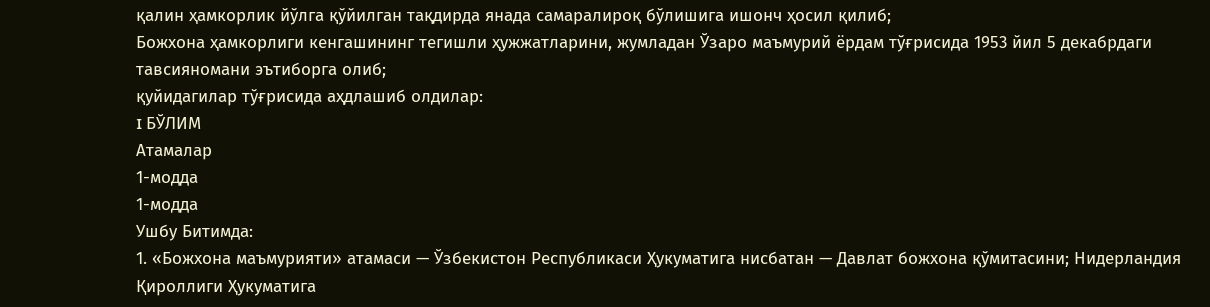қалин ҳамкорлик йўлга қўйилган тақдирда янада самаралироқ бўлишига ишонч ҳосил қилиб;
Божхона ҳамкорлиги кенгашининг тегишли ҳужжатларини, жумладан Ўзаро маъмурий ёрдам тўғрисида 1953 йил 5 декабрдаги тавсияномани эътиборга олиб;
қуйидагилар тўғрисида аҳдлашиб олдилар:
I БЎЛИМ
Атамалар
1-модда
1-модда
Ушбу Битимда:
1. «Божхона маъмурияти» атамаси — Ўзбекистон Республикаси Ҳукуматига нисбатан — Давлат божхона қўмитасини; Нидерландия Қироллиги Ҳукуматига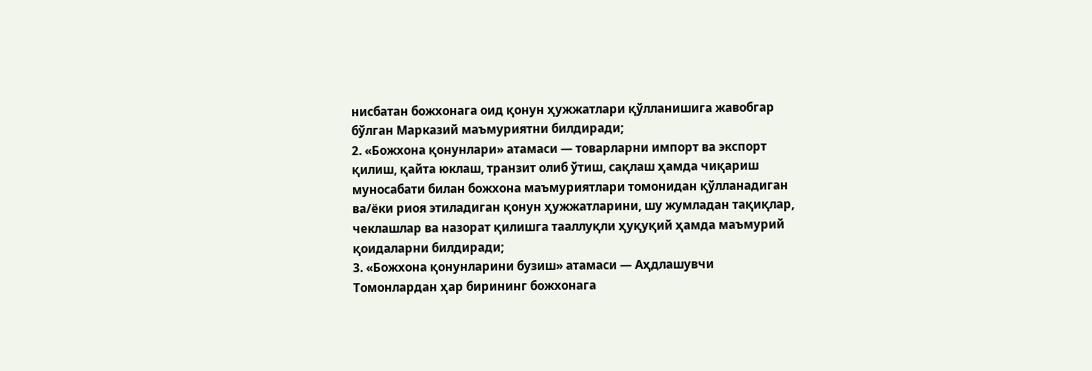нисбатан божхонага оид қонун ҳужжатлари қўлланишига жавобгар бўлган Марказий маъмуриятни билдиради;
2. «Божхона қонунлари» атамаси — товарларни импорт ва экспорт қилиш, қайта юклаш, транзит олиб ўтиш, сақлаш ҳамда чиқариш муносабати билан божхона маъмуриятлари томонидан қўлланадиган ва/ёки риоя этиладиган қонун ҳужжатларини, шу жумладан тақиқлар, чеклашлар ва назорат қилишга тааллуқли ҳуқуқий ҳамда маъмурий қоидаларни билдиради;
3. «Божхона қонунларини бузиш» атамаси — Аҳдлашувчи Томонлардан ҳар бирининг божхонага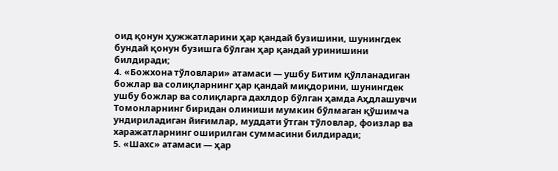оид қонун ҳужжатларини ҳар қандай бузишини, шунингдек бундай қонун бузишга бўлган ҳар қандай уринишини билдиради;
4. «Божхона тўловлари» атамаси — ушбу Битим қўлланадиган божлар ва солиқларнинг ҳар қандай миқдорини, шунингдек ушбу божлар ва солиқларга дахлдор бўлган ҳамда Аҳдлашувчи Томонларнинг биридан олиниши мумкин бўлмаган қўшимча ундириладиган йиғимлар, муддати ўтган тўловлар, фоизлар ва харажатларнинг оширилган суммасини билдиради;
5. «Шахс» атамаси — ҳар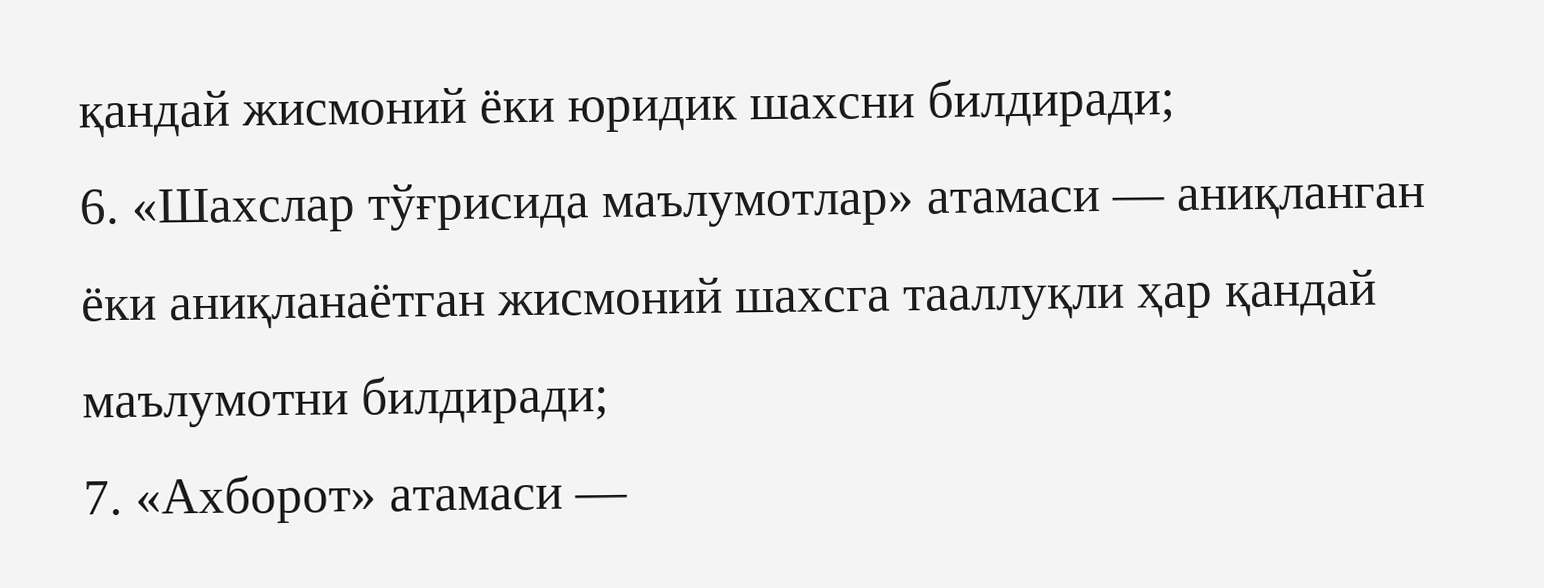қандай жисмоний ёки юридик шахсни билдиради;
6. «Шахслар тўғрисида маълумотлар» атамаси — аниқланган ёки аниқланаётган жисмоний шахсга тааллуқли ҳар қандай маълумотни билдиради;
7. «Ахборот» атамаси —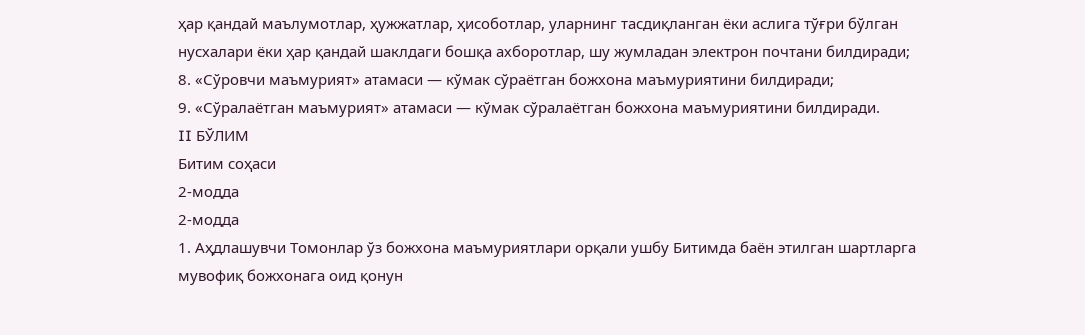ҳар қандай маълумотлар, ҳужжатлар, ҳисоботлар, уларнинг тасдиқланган ёки аслига тўғри бўлган нусхалари ёки ҳар қандай шаклдаги бошқа ахборотлар, шу жумладан электрон почтани билдиради;
8. «Сўровчи маъмурият» атамаси — кўмак сўраётган божхона маъмуриятини билдиради;
9. «Сўралаётган маъмурият» атамаси — кўмак сўралаётган божхона маъмуриятини билдиради.
II БЎЛИМ
Битим соҳаси
2-модда
2-модда
1. Аҳдлашувчи Томонлар ўз божхона маъмуриятлари орқали ушбу Битимда баён этилган шартларга мувофиқ божхонага оид қонун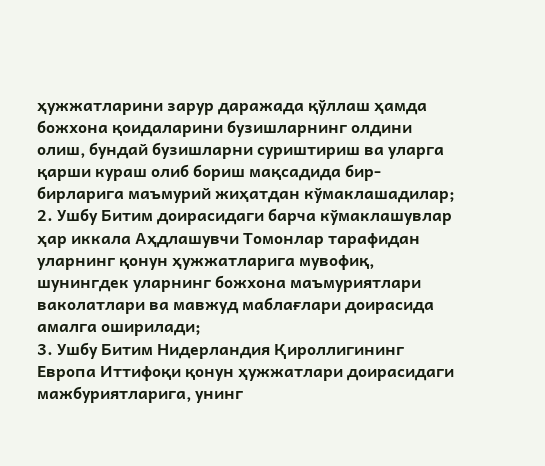ҳужжатларини зарур даражада қўллаш ҳамда божхона қоидаларини бузишларнинг олдини олиш, бундай бузишларни суриштириш ва уларга қарши кураш олиб бориш мақсадида бир-бирларига маъмурий жиҳатдан кўмаклашадилар;
2. Ушбу Битим доирасидаги барча кўмаклашувлар ҳар иккала Аҳдлашувчи Томонлар тарафидан уларнинг қонун ҳужжатларига мувофиқ, шунингдек уларнинг божхона маъмуриятлари ваколатлари ва мавжуд маблағлари доирасида амалга оширилади;
3. Ушбу Битим Нидерландия Қироллигининг Европа Иттифоқи қонун ҳужжатлари доирасидаги мажбуриятларига, унинг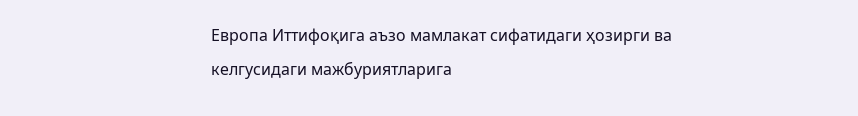Европа Иттифоқига аъзо мамлакат сифатидаги ҳозирги ва келгусидаги мажбуриятларига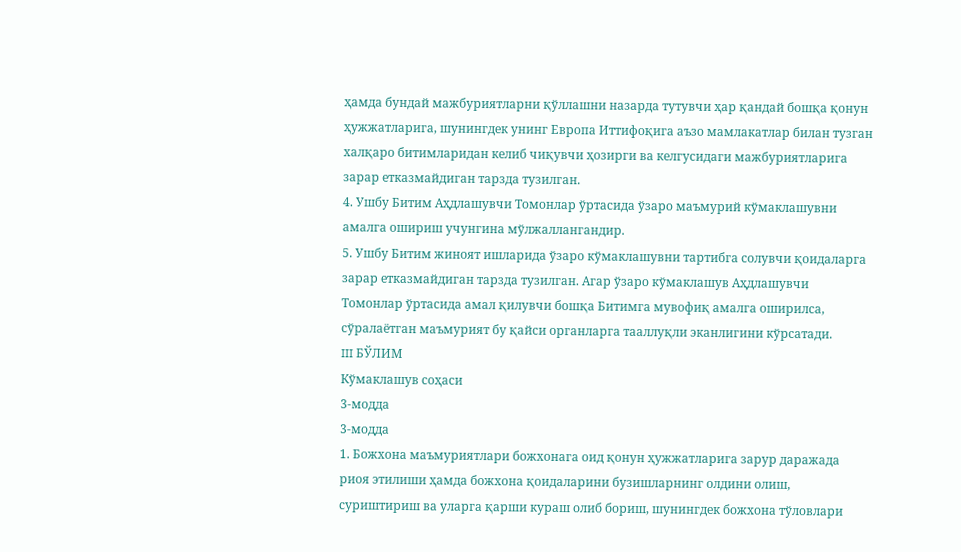ҳамда бундай мажбуриятларни қўллашни назарда тутувчи ҳар қандай бошқа қонун ҳужжатларига, шунингдек унинг Европа Иттифоқига аъзо мамлакатлар билан тузган халқаро битимларидан келиб чиқувчи ҳозирги ва келгусидаги мажбуриятларига зарар етказмайдиган тарзда тузилган.
4. Ушбу Битим Аҳдлашувчи Томонлар ўртасида ўзаро маъмурий кўмаклашувни амалга ошириш учунгина мўлжаллангандир.
5. Ушбу Битим жиноят ишларида ўзаро кўмаклашувни тартибга солувчи қоидаларга зарар етказмайдиган тарзда тузилган. Агар ўзаро кўмаклашув Аҳдлашувчи Томонлар ўртасида амал қилувчи бошқа Битимга мувофиқ амалга оширилса, сўралаётган маъмурият бу қайси органларга тааллуқли эканлигини кўрсатади.
III БЎЛИМ
Кўмаклашув соҳаси
3-модда
3-модда
1. Божхона маъмуриятлари божхонага оид қонун ҳужжатларига зарур даражада риоя этилиши ҳамда божхона қоидаларини бузишларнинг олдини олиш, суриштириш ва уларга қарши кураш олиб бориш, шунингдек божхона тўловлари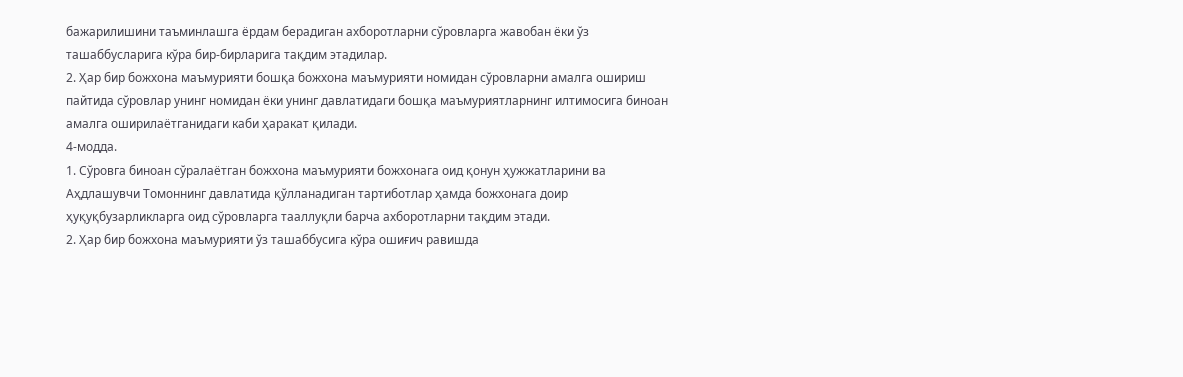бажарилишини таъминлашга ёрдам берадиган ахборотларни сўровларга жавобан ёки ўз ташаббусларига кўра бир-бирларига тақдим этадилар.
2. Ҳар бир божхона маъмурияти бошқа божхона маъмурияти номидан сўровларни амалга ошириш пайтида сўровлар унинг номидан ёки унинг давлатидаги бошқа маъмуриятларнинг илтимосига биноан амалга оширилаётганидаги каби ҳаракат қилади.
4-модда.
1. Сўровга биноан сўралаётган божхона маъмурияти божхонага оид қонун ҳужжатларини ва Аҳдлашувчи Томоннинг давлатида қўлланадиган тартиботлар ҳамда божхонага доир ҳуқуқбузарликларга оид сўровларга тааллуқли барча ахборотларни тақдим этади.
2. Ҳар бир божхона маъмурияти ўз ташаббусига кўра ошиғич равишда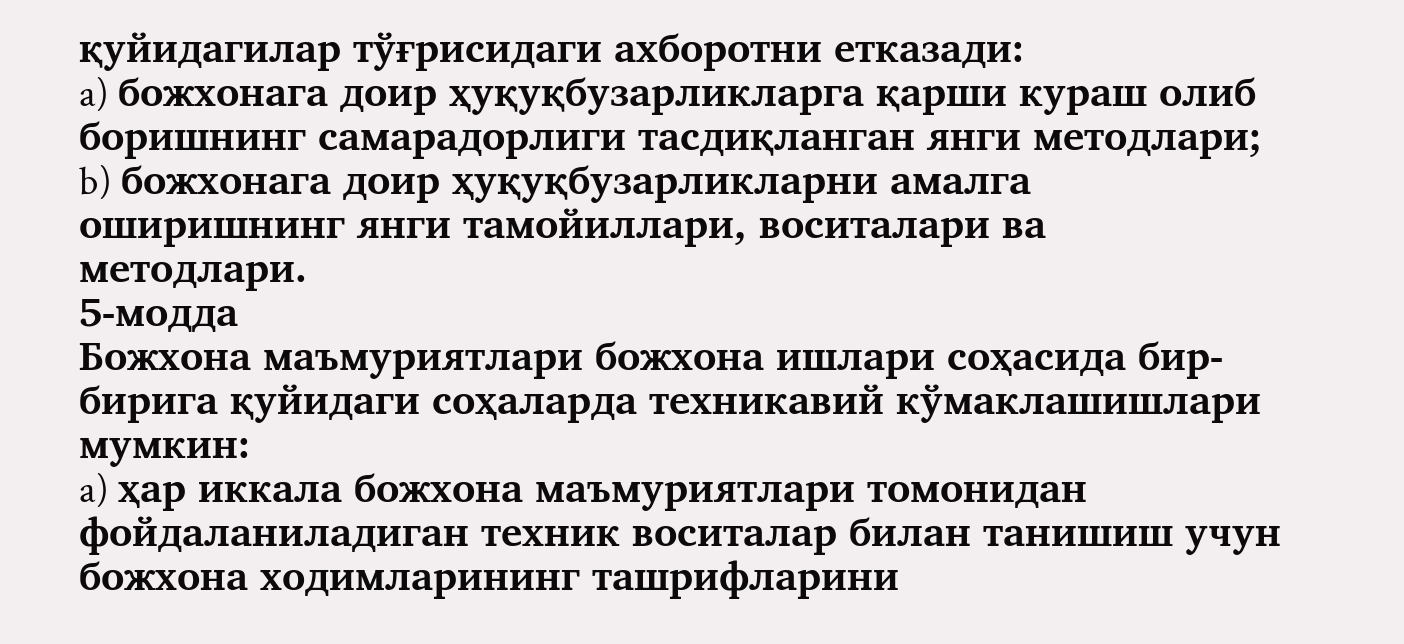қуйидагилар тўғрисидаги ахборотни етказади:
a) божхонага доир ҳуқуқбузарликларга қарши кураш олиб боришнинг самарадорлиги тасдиқланган янги методлари;
b) божхонага доир ҳуқуқбузарликларни амалга оширишнинг янги тамойиллари, воситалари ва методлари.
5-модда
Божхона маъмуриятлари божхона ишлари соҳасида бир-бирига қуйидаги соҳаларда техникавий кўмаклашишлари мумкин:
a) ҳар иккала божхона маъмуриятлари томонидан фойдаланиладиган техник воситалар билан танишиш учун божхона ходимларининг ташрифларини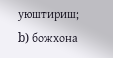уюштириш;
b) божхона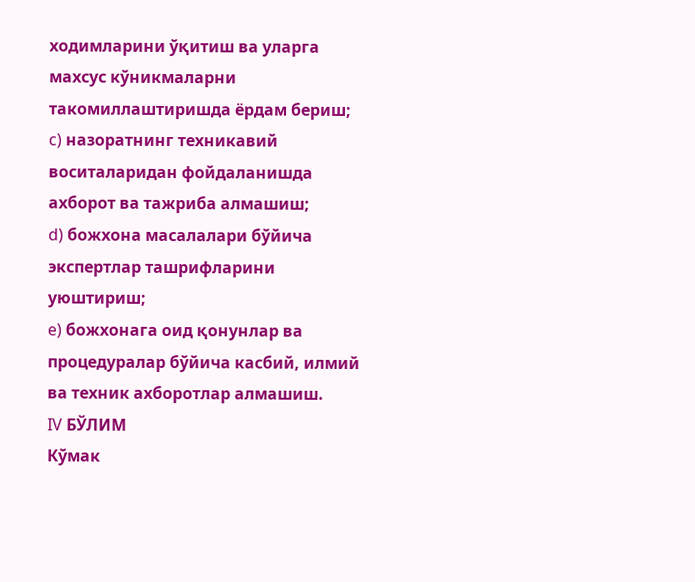ходимларини ўқитиш ва уларга махсус кўникмаларни такомиллаштиришда ёрдам бериш;
c) назоратнинг техникавий воситаларидан фойдаланишда ахборот ва тажриба алмашиш;
d) божхона масалалари бўйича экспертлар ташрифларини уюштириш;
e) божхонага оид қонунлар ва процедуралар бўйича касбий, илмий ва техник ахборотлар алмашиш.
IV БЎЛИМ
Кўмак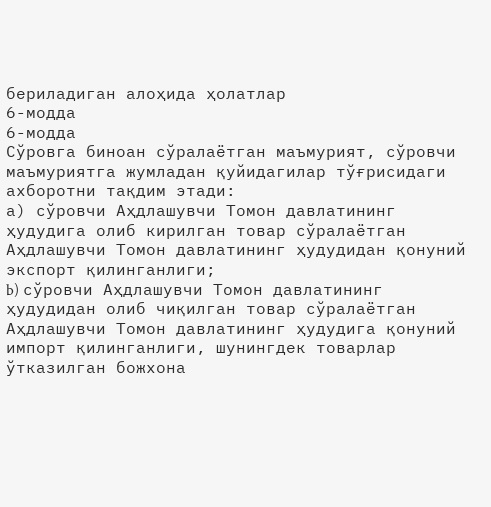бериладиган алоҳида ҳолатлар
6-модда
6-модда
Сўровга биноан сўралаётган маъмурият, сўровчи маъмуриятга жумладан қуйидагилар тўғрисидаги ахборотни тақдим этади:
а) сўровчи Аҳдлашувчи Томон давлатининг ҳудудига олиб кирилган товар сўралаётган Аҳдлашувчи Томон давлатининг ҳудудидан қонуний экспорт қилинганлиги;
b) сўровчи Аҳдлашувчи Томон давлатининг ҳудудидан олиб чиқилган товар сўралаётган Аҳдлашувчи Томон давлатининг ҳудудига қонуний импорт қилинганлиги, шунингдек товарлар ўтказилган божхона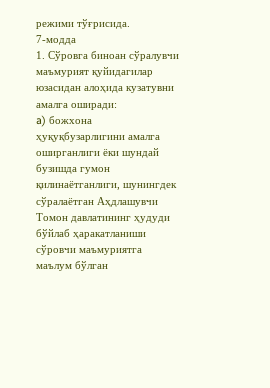режими тўғрисида.
7-модда
1. Сўровга биноан сўралувчи маъмурият қуйидагилар юзасидан алоҳида кузатувни амалга оширади:
a) божхона ҳуқуқбузарлигини амалга оширганлиги ёки шундай бузишда гумон қилинаётганлиги, шунингдек сўралаётган Аҳдлашувчи Томон давлатининг ҳудуди бўйлаб ҳаракатланиши сўровчи маъмуриятга маълум бўлган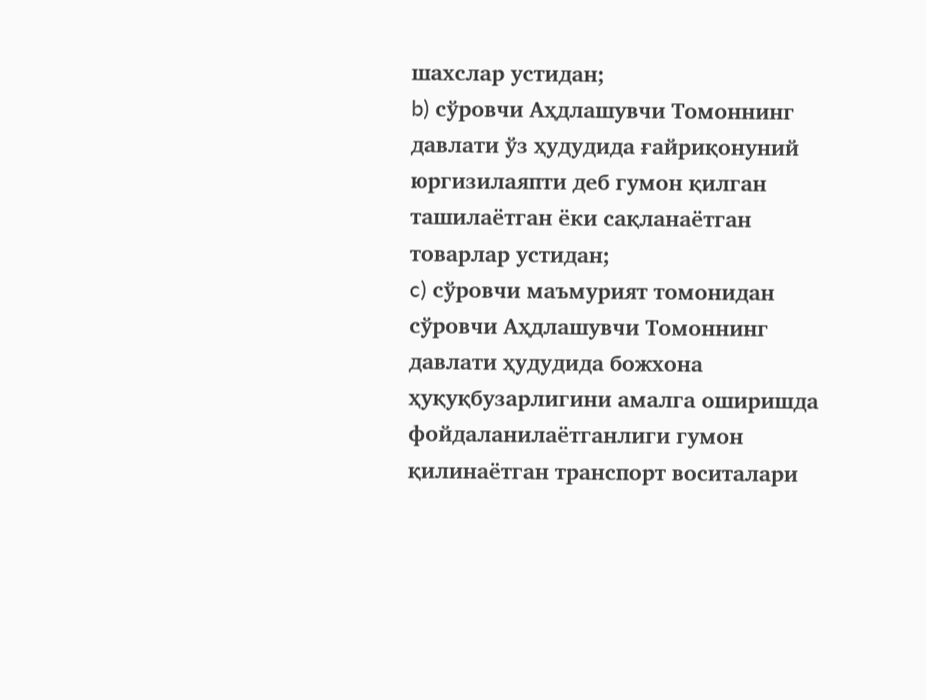шахслар устидан;
b) сўровчи Аҳдлашувчи Томоннинг давлати ўз ҳудудида ғайриқонуний юргизилаяпти деб гумон қилган ташилаётган ёки сақланаётган товарлар устидан;
c) сўровчи маъмурият томонидан сўровчи Аҳдлашувчи Томоннинг давлати ҳудудида божхона ҳуқуқбузарлигини амалга оширишда фойдаланилаётганлиги гумон қилинаётган транспорт воситалари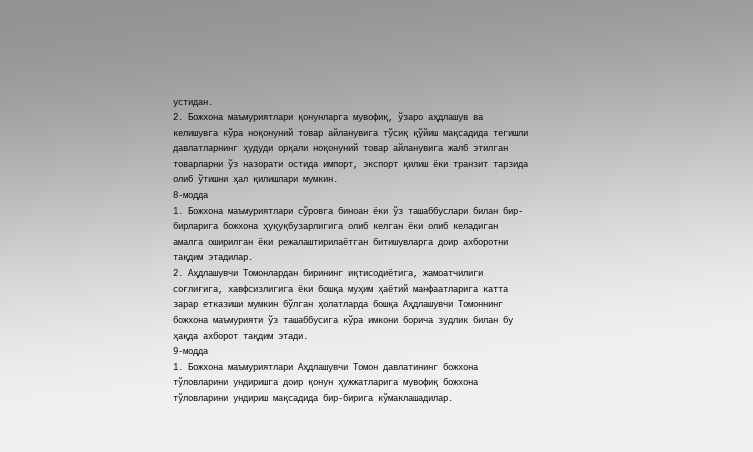устидан.
2. Божхона маъмуриятлари қонунларга мувофиқ, ўзаро аҳдлашув ва келишувга кўра ноқонуний товар айланувига тўсиқ қўйиш мақсадида тегишли давлатларнинг ҳудуди орқали ноқонуний товар айланувига жалб этилган товарларни ўз назорати остида импорт, экспорт қилиш ёки транзит тарзида олиб ўтишни ҳал қилишлари мумкин.
8-модда
1. Божхона маъмуриятлари сўровга биноан ёки ўз ташаббуслари билан бир-бирларига божхона ҳуқуқбузарлигига олиб келган ёки олиб келадиган амалга оширилган ёки режалаштирилаётган битишувларга доир ахборотни тақдим этадилар.
2. Аҳдлашувчи Томонлардан бирининг иқтисодиётига, жамоатчилиги соғлиғига, хавфсизлигига ёки бошқа муҳим ҳаётий манфаатларига катта зарар етказиши мумкин бўлган ҳолатларда бошқа Аҳдлашувчи Томоннинг божхона маъмурияти ўз ташаббусига кўра имкони борича зудлик билан бу ҳақда ахборот тақдим этади.
9-модда
1. Божхона маъмуриятлари Аҳдлашувчи Томон давлатининг божхона тўловларини ундиришга доир қонун ҳужжатларига мувофиқ божхона тўловларини ундириш мақсадида бир-бирига кўмаклашадилар.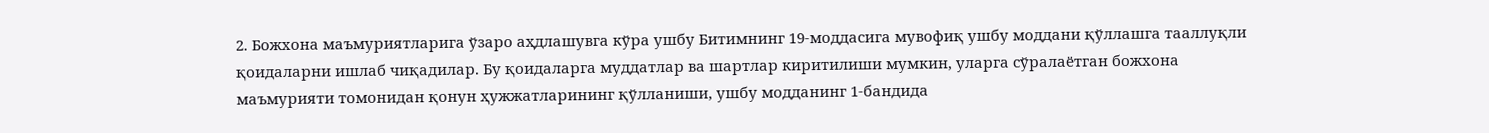2. Божхона маъмуриятларига ўзаро аҳдлашувга кўра ушбу Битимнинг 19-моддасига мувофиқ ушбу моддани қўллашга тааллуқли қоидаларни ишлаб чиқадилар. Бу қоидаларга муддатлар ва шартлар киритилиши мумкин, уларга сўралаётган божхона маъмурияти томонидан қонун ҳужжатларининг қўлланиши, ушбу модданинг 1-бандида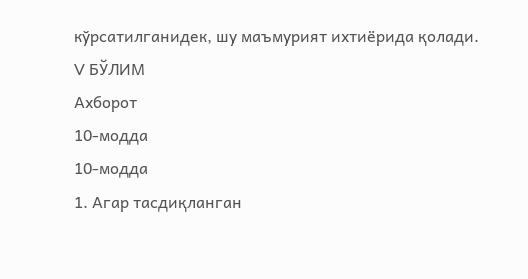кўрсатилганидек, шу маъмурият ихтиёрида қолади.
V БЎЛИМ
Ахборот
10-модда
10-модда
1. Агар тасдиқланган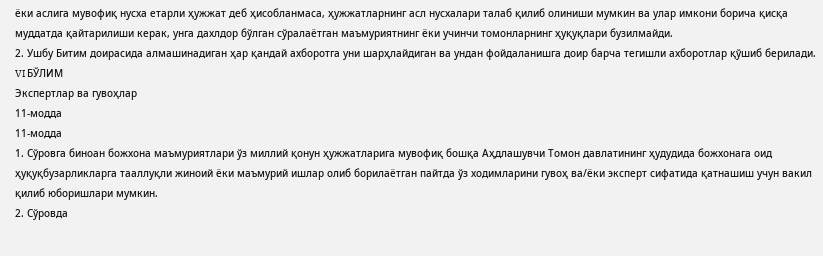ёки аслига мувофиқ нусха етарли ҳужжат деб ҳисобланмаса, ҳужжатларнинг асл нусхалари талаб қилиб олиниши мумкин ва улар имкони борича қисқа муддатда қайтарилиши керак, унга дахлдор бўлган сўралаётган маъмуриятнинг ёки учинчи томонларнинг ҳуқуқлари бузилмайди.
2. Ушбу Битим доирасида алмашинадиган ҳар қандай ахборотга уни шарҳлайдиган ва ундан фойдаланишга доир барча тегишли ахборотлар қўшиб берилади.
VI БЎЛИМ
Экспертлар ва гувоҳлар
11-модда
11-модда
1. Сўровга биноан божхона маъмуриятлари ўз миллий қонун ҳужжатларига мувофиқ бошқа Аҳдлашувчи Томон давлатининг ҳудудида божхонага оид ҳуқуқбузарликларга тааллуқли жиноий ёки маъмурий ишлар олиб борилаётган пайтда ўз ходимларини гувоҳ ва/ёки эксперт сифатида қатнашиш учун вакил қилиб юборишлари мумкин.
2. Сўровда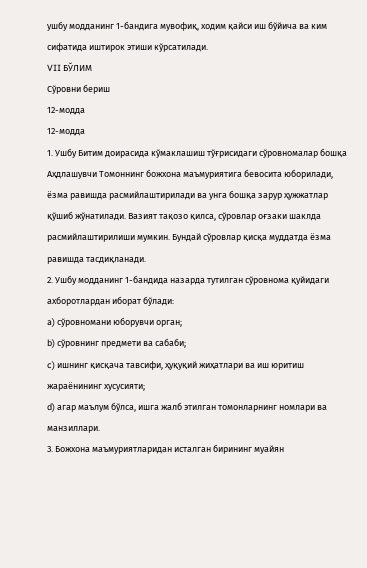ушбу модданинг 1-бандига мувофиқ, ходим қайси иш бўйича ва ким сифатида иштирок этиши кўрсатилади.
VII БЎЛИМ
Сўровни бериш
12-модда
12-модда
1. Ушбу Битим доирасида кўмаклашиш тўғрисидаги сўровномалар бошқа Аҳдлашувчи Томоннинг божхона маъмуриятига бевосита юборилади, ёзма равишда расмийлаштирилади ва унга бошқа зарур ҳужжатлар қўшиб жўнатилади. Вазият тақозо қилса, сўровлар оғзаки шаклда расмийлаштирилиши мумкин. Бундай сўровлар қисқа муддатда ёзма равишда тасдиқланади.
2. Ушбу модданинг 1-бандида назарда тутилган сўровнома қуйидаги ахборотлардан иборат бўлади:
a) сўровномани юборувчи орган;
b) сўровнинг предмети ва сабаби;
c) ишнинг қисқача тавсифи, ҳуқуқий жиҳатлари ва иш юритиш жараёнининг хусусияти;
d) агар маълум бўлса, ишга жалб этилган томонларнинг номлари ва манзиллари.
3. Божхона маъмуриятларидан исталган бирининг муайян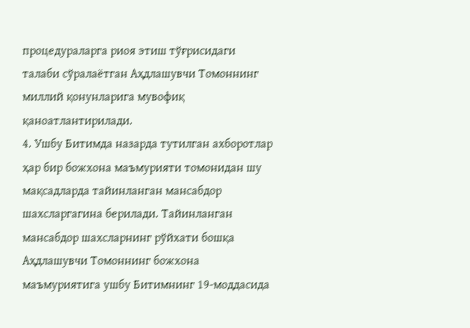процедураларга риоя этиш тўғрисидаги талаби сўралаётган Аҳдлашувчи Томоннинг миллий қонунларига мувофиқ қаноатлантирилади.
4. Ушбу Битимда назарда тутилган ахборотлар ҳар бир божхона маъмурияти томонидан шу мақсадларда тайинланган мансабдор шахсларгагина берилади. Тайинланган мансабдор шахсларнинг рўйхати бошқа Аҳдлашувчи Томоннинг божхона маъмуриятига ушбу Битимнинг 19-моддасида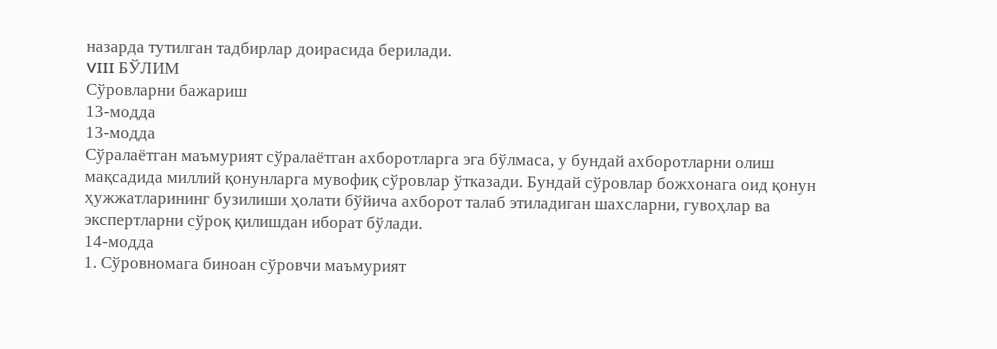назарда тутилган тадбирлар доирасида берилади.
VIII БЎЛИМ
Сўровларни бажариш
13-модда
13-модда
Сўралаётган маъмурият сўралаётган ахборотларга эга бўлмаса, у бундай ахборотларни олиш мақсадида миллий қонунларга мувофиқ сўровлар ўтказади. Бундай сўровлар божхонага оид қонун ҳужжатларининг бузилиши ҳолати бўйича ахборот талаб этиладиган шахсларни, гувоҳлар ва экспертларни сўроқ қилишдан иборат бўлади.
14-модда
1. Сўровномага биноан сўровчи маъмурият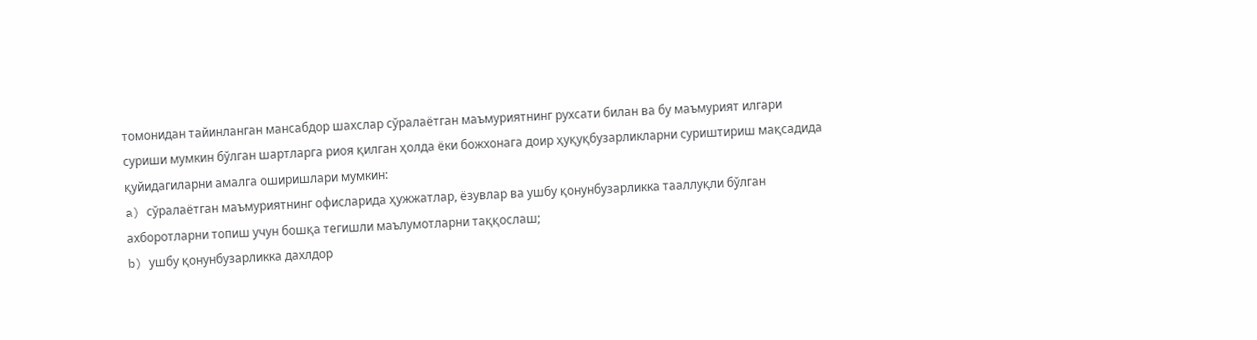томонидан тайинланган мансабдор шахслар сўралаётган маъмуриятнинг рухсати билан ва бу маъмурият илгари суриши мумкин бўлган шартларга риоя қилган ҳолда ёки божхонага доир ҳуқуқбузарликларни суриштириш мақсадида қуйидагиларни амалга оширишлари мумкин:
a) сўралаётган маъмуриятнинг офисларида ҳужжатлар, ёзувлар ва ушбу қонунбузарликка тааллуқли бўлган ахборотларни топиш учун бошқа тегишли маълумотларни таққослаш;
b) ушбу қонунбузарликка дахлдор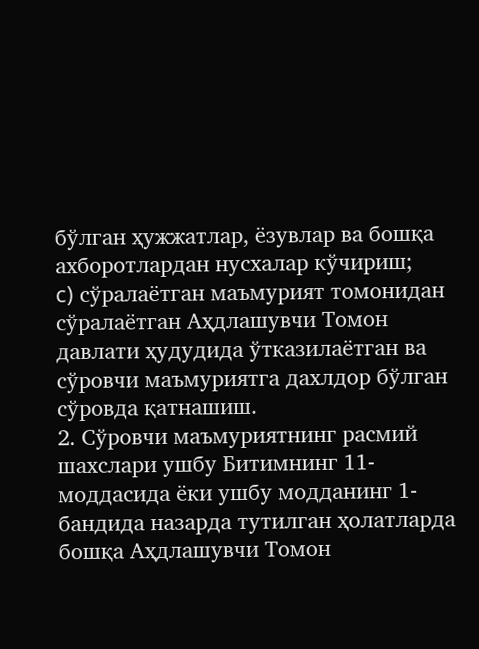бўлган ҳужжатлар, ёзувлар ва бошқа ахборотлардан нусхалар кўчириш;
c) сўралаётган маъмурият томонидан сўралаётган Аҳдлашувчи Томон давлати ҳудудида ўтказилаётган ва сўровчи маъмуриятга дахлдор бўлган сўровда қатнашиш.
2. Сўровчи маъмуриятнинг расмий шахслари ушбу Битимнинг 11-моддасида ёки ушбу модданинг 1-бандида назарда тутилган ҳолатларда бошқа Аҳдлашувчи Томон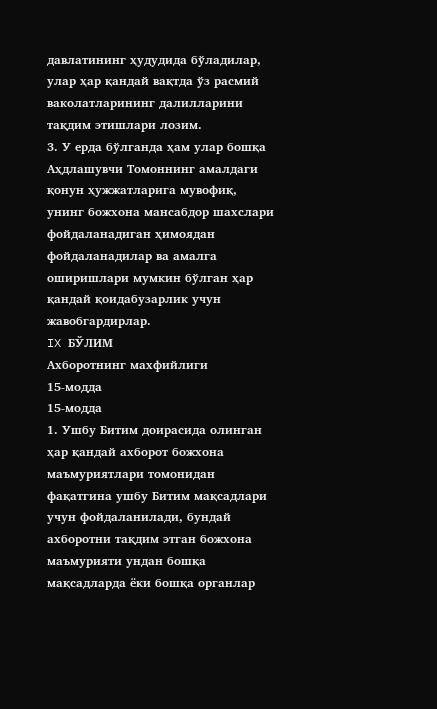давлатининг ҳудудида бўладилар, улар ҳар қандай вақтда ўз расмий ваколатларининг далилларини тақдим этишлари лозим.
3. У ерда бўлганда ҳам улар бошқа Аҳдлашувчи Томоннинг амалдаги қонун ҳужжатларига мувофиқ, унинг божхона мансабдор шахслари фойдаланадиган ҳимоядан фойдаланадилар ва амалга оширишлари мумкин бўлган ҳар қандай қоидабузарлик учун жавобгардирлар.
IX БЎЛИМ
Ахборотнинг махфийлиги
15-модда
15-модда
1. Ушбу Битим доирасида олинган ҳар қандай ахборот божхона маъмуриятлари томонидан фақатгина ушбу Битим мақсадлари учун фойдаланилади, бундай ахборотни тақдим этган божхона маъмурияти ундан бошқа мақсадларда ёки бошқа органлар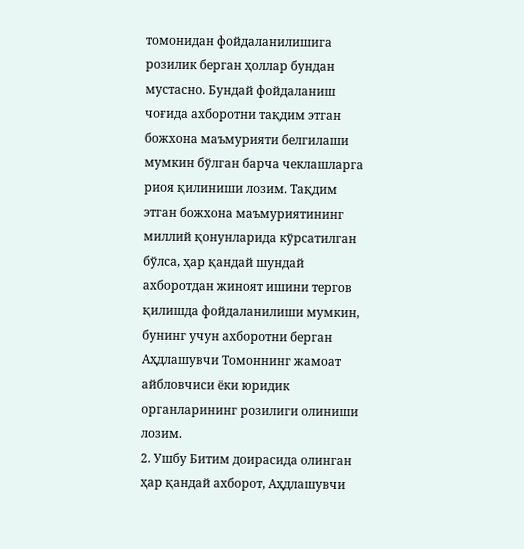томонидан фойдаланилишига розилик берган ҳоллар бундан мустасно. Бундай фойдаланиш чоғида ахборотни тақдим этган божхона маъмурияти белгилаши мумкин бўлган барча чеклашларга риоя қилиниши лозим. Тақдим этган божхона маъмуриятининг миллий қонунларида кўрсатилган бўлса, ҳар қандай шундай ахборотдан жиноят ишини тергов қилишда фойдаланилиши мумкин, бунинг учун ахборотни берган Аҳдлашувчи Томоннинг жамоат айбловчиси ёки юридик органларининг розилиги олиниши лозим.
2. Ушбу Битим доирасида олинган ҳар қандай ахборот, Аҳдлашувчи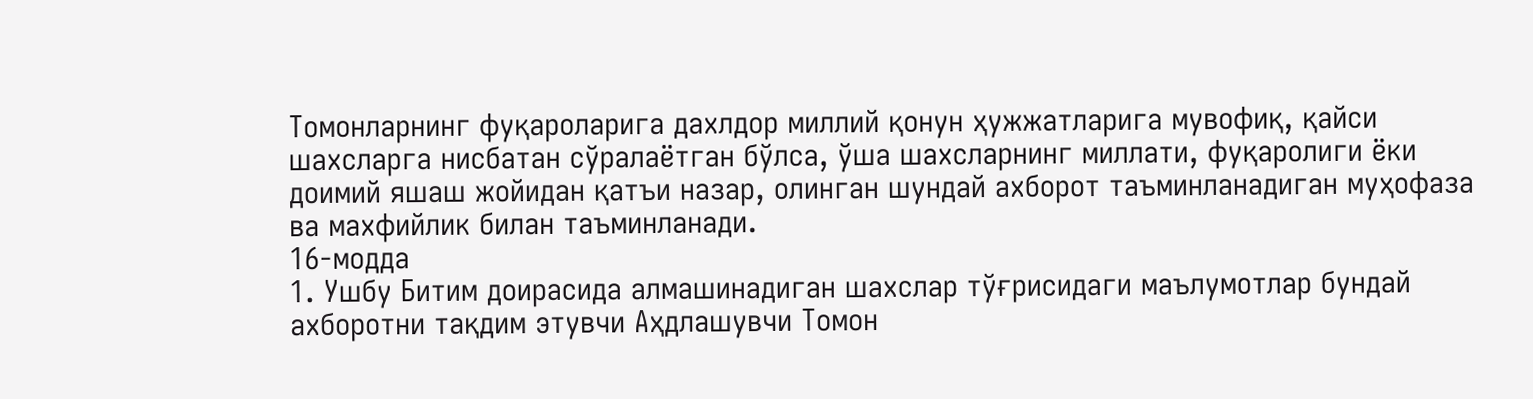Томонларнинг фуқароларига дахлдор миллий қонун ҳужжатларига мувофиқ, қайси шахсларга нисбатан сўралаётган бўлса, ўша шахсларнинг миллати, фуқаролиги ёки доимий яшаш жойидан қатъи назар, олинган шундай ахборот таъминланадиган муҳофаза ва махфийлик билан таъминланади.
16-модда
1. Ушбу Битим доирасида алмашинадиган шахслар тўғрисидаги маълумотлар бундай ахборотни тақдим этувчи Аҳдлашувчи Томон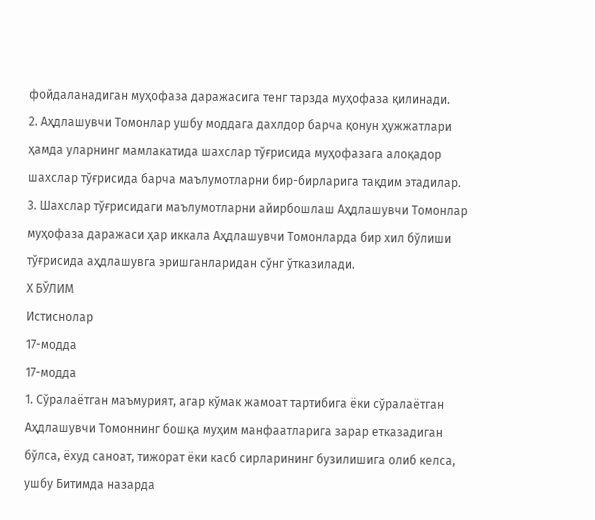фойдаланадиган муҳофаза даражасига тенг тарзда муҳофаза қилинади.
2. Аҳдлашувчи Томонлар ушбу моддага дахлдор барча қонун ҳужжатлари ҳамда уларнинг мамлакатида шахслар тўғрисида муҳофазага алоқадор шахслар тўғрисида барча маълумотларни бир-бирларига тақдим этадилар.
3. Шахслар тўғрисидаги маълумотларни айирбошлаш Аҳдлашувчи Томонлар муҳофаза даражаси ҳар иккала Аҳдлашувчи Томонларда бир хил бўлиши тўғрисида аҳдлашувга эришганларидан сўнг ўтказилади.
X БЎЛИМ
Истиснолар
17-модда
17-модда
1. Сўралаётган маъмурият, агар кўмак жамоат тартибига ёки сўралаётган Аҳдлашувчи Томоннинг бошқа муҳим манфаатларига зарар етказадиган бўлса, ёхуд саноат, тижорат ёки касб сирларининг бузилишига олиб келса, ушбу Битимда назарда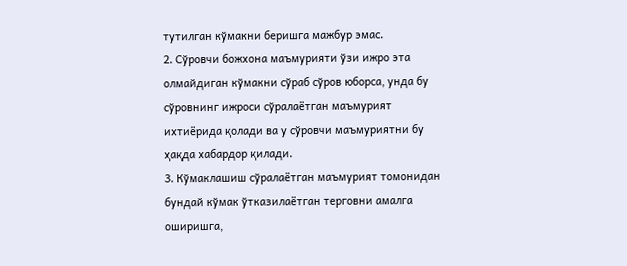тутилган кўмакни беришга мажбур эмас.
2. Сўровчи божхона маъмурияти ўзи ижро эта олмайдиган кўмакни сўраб сўров юборса, унда бу сўровнинг ижроси сўралаётган маъмурият ихтиёрида қолади ва у сўровчи маъмуриятни бу ҳақда хабардор қилади.
3. Кўмаклашиш сўралаётган маъмурият томонидан бундай кўмак ўтказилаётган терговни амалга оширишга,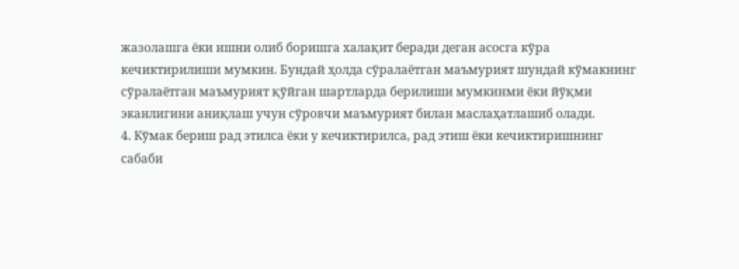жазолашга ёки ишни олиб боришга халақит беради деган асосга кўра кечиктирилиши мумкин. Бундай ҳолда сўралаётган маъмурият шундай кўмакнинг сўралаётган маъмурият қўйган шартларда берилиши мумкинми ёки йўқми эканлигини аниқлаш учун сўровчи маъмурият билан маслаҳатлашиб олади.
4. Кўмак бериш рад этилса ёки у кечиктирилса, рад этиш ёки кечиктиришнинг сабаби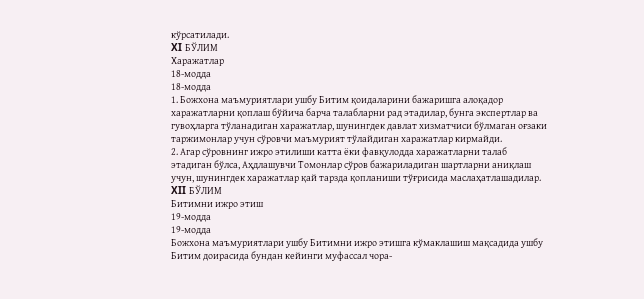кўрсатилади.
XI БЎЛИМ
Харажатлар
18-модда
18-модда
1. Божхона маъмуриятлари ушбу Битим қоидаларини бажаришга алоқадор харажатларни қоплаш бўйича барча талабларни рад этадилар, бунга экспертлар ва гувоҳларга тўланадиган харажатлар, шунингдек давлат хизматчиси бўлмаган оғзаки таржимонлар учун сўровчи маъмурият тўлайдиган харажатлар кирмайди.
2. Агар сўровнинг ижро этилиши катта ёки фавқулодда харажатларни талаб этадиган бўлса, Аҳдлашувчи Томонлар сўров бажариладиган шартларни аниқлаш учун, шунингдек харажатлар қай тарзда қопланиши тўғрисида маслаҳатлашадилар.
XII БЎЛИМ
Битимни ижро этиш
19-модда
19-модда
Божхона маъмуриятлари ушбу Битимни ижро этишга кўмаклашиш мақсадида ушбу Битим доирасида бундан кейинги муфассал чора-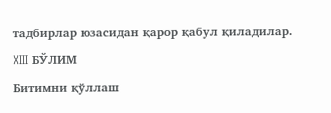тадбирлар юзасидан қарор қабул қиладилар.
XIII БЎЛИМ
Битимни қўллаш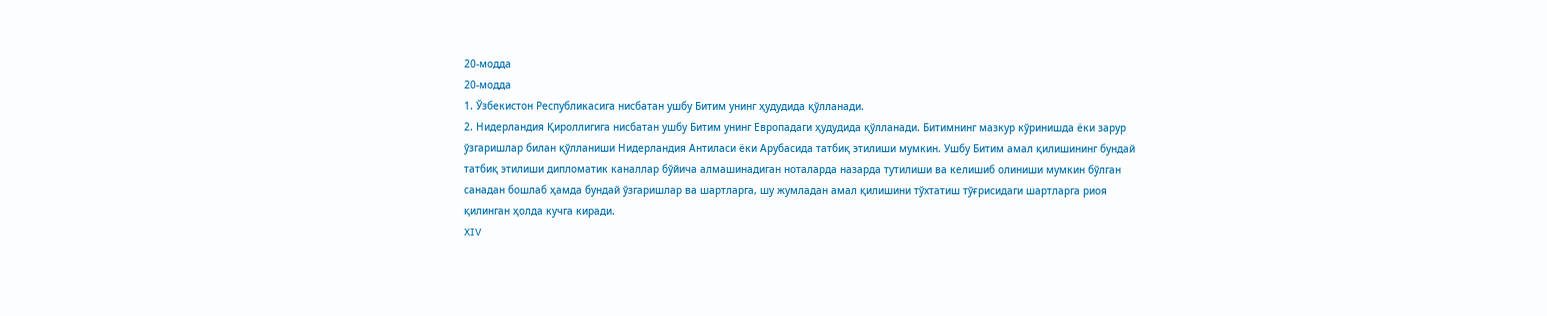20-модда
20-модда
1. Ўзбекистон Республикасига нисбатан ушбу Битим унинг ҳудудида қўлланади.
2. Нидерландия Қироллигига нисбатан ушбу Битим унинг Европадаги ҳудудида қўлланади. Битимнинг мазкур кўринишда ёки зарур ўзгаришлар билан қўлланиши Нидерландия Антиласи ёки Арубасида татбиқ этилиши мумкин. Ушбу Битим амал қилишининг бундай татбиқ этилиши дипломатик каналлар бўйича алмашинадиган ноталарда назарда тутилиши ва келишиб олиниши мумкин бўлган санадан бошлаб ҳамда бундай ўзгаришлар ва шартларга, шу жумладан амал қилишини тўхтатиш тўғрисидаги шартларга риоя қилинган ҳолда кучга киради.
XIV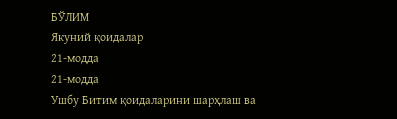БЎЛИМ
Якуний қоидалар
21-модда
21-модда
Ушбу Битим қоидаларини шарҳлаш ва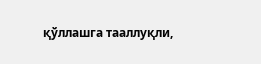қўллашга тааллуқли,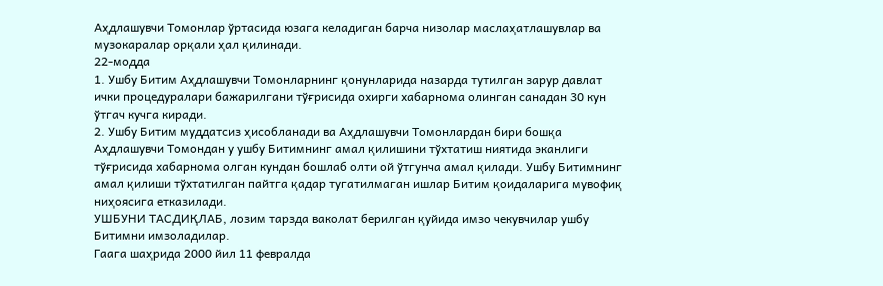Аҳдлашувчи Томонлар ўртасида юзага келадиган барча низолар маслаҳатлашувлар ва музокаралар орқали ҳал қилинади.
22-модда
1. Ушбу Битим Аҳдлашувчи Томонларнинг қонунларида назарда тутилган зарур давлат ички процедуралари бажарилгани тўғрисида охирги хабарнома олинган санадан 30 кун ўтгач кучга киради.
2. Ушбу Битим муддатсиз ҳисобланади ва Аҳдлашувчи Томонлардан бири бошқа Аҳдлашувчи Томондан у ушбу Битимнинг амал қилишини тўхтатиш ниятида эканлиги тўғрисида хабарнома олган кундан бошлаб олти ой ўтгунча амал қилади. Ушбу Битимнинг амал қилиши тўхтатилган пайтга қадар тугатилмаган ишлар Битим қоидаларига мувофиқ ниҳоясига етказилади.
УШБУНИ ТАСДИҚЛАБ, лозим тарзда ваколат берилган қуйида имзо чекувчилар ушбу Битимни имзоладилар.
Гаага шаҳрида 2000 йил 11 февралда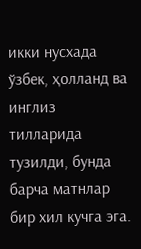икки нусхада ўзбек, ҳолланд ва инглиз тилларида тузилди, бунда барча матнлар бир хил кучга эга.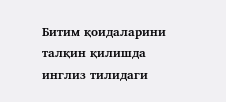Битим қоидаларини талқин қилишда инглиз тилидаги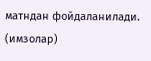матндан фойдаланилади.
(имзолар)